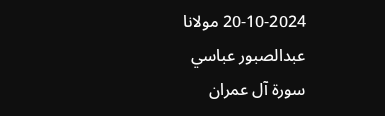20-10-2024 مولانا عبدالصبور عباسي
سورة آل عمران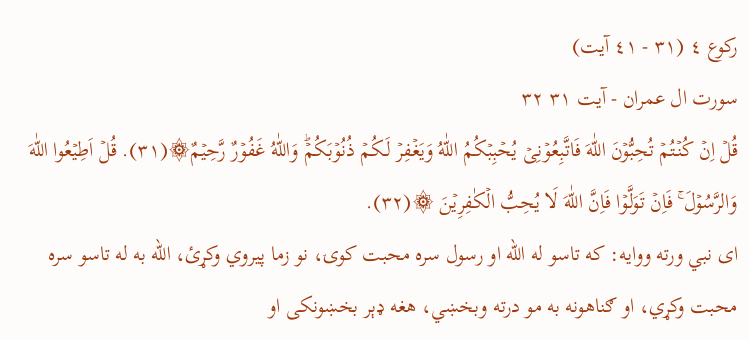رکوع ٤ (۳۱ - ٤۱ آیت)
سورت ال عمران - آيت ۳۱ ۳۲
قُلۡ اِنۡ كُنۡتُمۡ تُحِبُّوۡنَ اللّٰهَ فَاتَّبِعُوۡنِىۡ يُحۡبِبۡكُمُ اللّٰهُ وَيَغۡفِرۡ لَـكُمۡ ذُنُوۡبَكُمۡؕ وَاللّٰهُ غَفُوۡرٌ رَّحِيۡمٌ۞(۳۱). قُلۡ اَطِيۡعُوا اللّٰهَ وَالرَّسُوۡلَ ۚ فَاِنۡ تَوَلَّوۡا فَاِنَّ اللّٰهَ لَا يُحِبُّ الۡكٰفِرِيۡنَ ۞(۳۲).
ای نبي ورته ووايه: که تاسو له الله او رسول سره محبت کوۍ، نو زما پيروي وکړئ، الله به له تاسو سره محبت وکړي، او ګناهونه به مو درته وبخښي، هغه ډېر بخښونکی او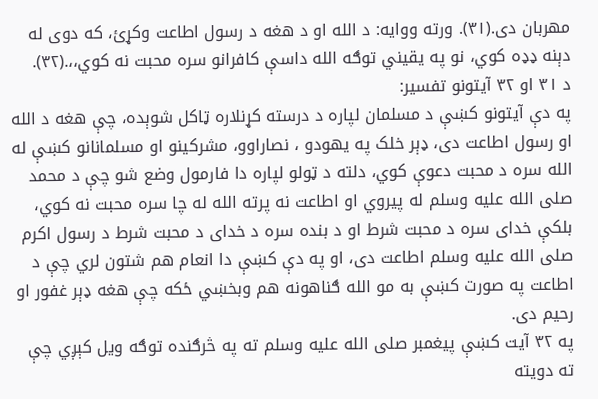مهربان دی.(۳۱). ورته ووايه: د الله او د هغه د رسول اطاعت وکړئ، که دوی له دېنه ډډه کوي، نو په يقيني توګه الله داسې کافرانو سره محبت نه کوي،،.(۳۲).
د ۳۱ او ۳۲ آيتونو تفسير:
په دې آيتونو کښې د مسلمان لپاره د درسته کړنلاره ټاکل شوېده، چې هغه د الله او رسول اطاعت دی، ډېر خلک په يهودو ، نصاراوو، مشرکينو او مسلمانانو کښې له الله سره د محبت دعوې کوي، دلته د ټولو لپاره دا فارمول وضع شو چې د محمد صلى الله عليه وسلم له پيروي او اطاعت نه پرته الله له چا سره محبت نه کوي، بلکې خدای سره د محبت شرط او د بنده سره د خدای د محبت شرط د رسول اکرم صلى الله عليه وسلم اطاعت دی، او په دې کښې دا انعام هم شتون لري چې د اطاعت په صورت کښې به مو الله ګناهونه هم وبخښي ځکه چې هغه ډېر غفور او رحيم دی.
په ۳۲ آيت کښې پيغمبر صلى الله عليه وسلم ته په څرګنده توګه ويل کېږي چې ته دويته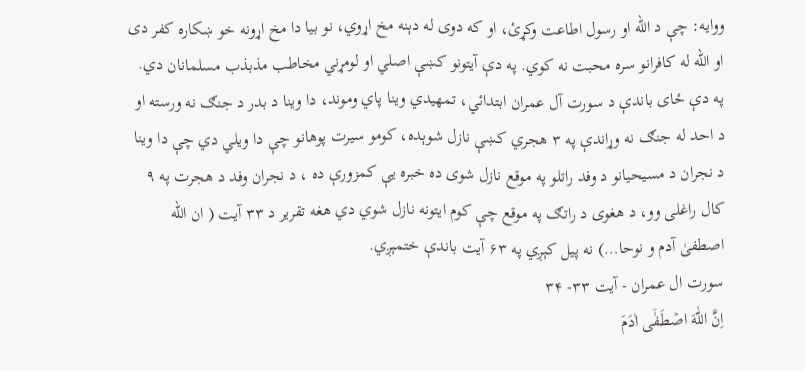ووايه: چې د الله او رسول اطاعت وکړئ، او که دوی له دېنه مخ اړوي، نو بيا دا مخ اړونه خو ښکاره کفر دی او الله له کافرانو سره محبت نه کوي. په دې آيتونو کښې اصلي او لومړني مخاطب مذبذب مسلمانان دي.
په دې ځای باندې د سورت آل عمران ابتدائي، تمهيدي وينا پاي وموند، دا وينا د بدر د جنګ نه ورسته او د احد له جنګ نه وړاندې په ۳ هجري کښې نازل شوېده، کومو سيرت پوهانو چې دا ويلي دي چې دا وينا د نجران د مسيحيانو د وفد راتلو په موقع نازل شوی ده خبره يې کمزورې ده ، د نجران وفد د هجرت په ۹ کال راغلی وو، د هغوی د راتګ په موقع چې کوم ايتونه نازل شوي دي هغه تقرير د ۳۳ آيت ( ان الله اصطفیٰ آدم و نوحا…) نه پيل کېږي په ۶۳ آيت باندې ختمېږي.
سورت ال عمران - آيت ۳۳- ۳۴
اِنَّ اللّٰهَ اصۡطَفٰۤى اٰدَمَ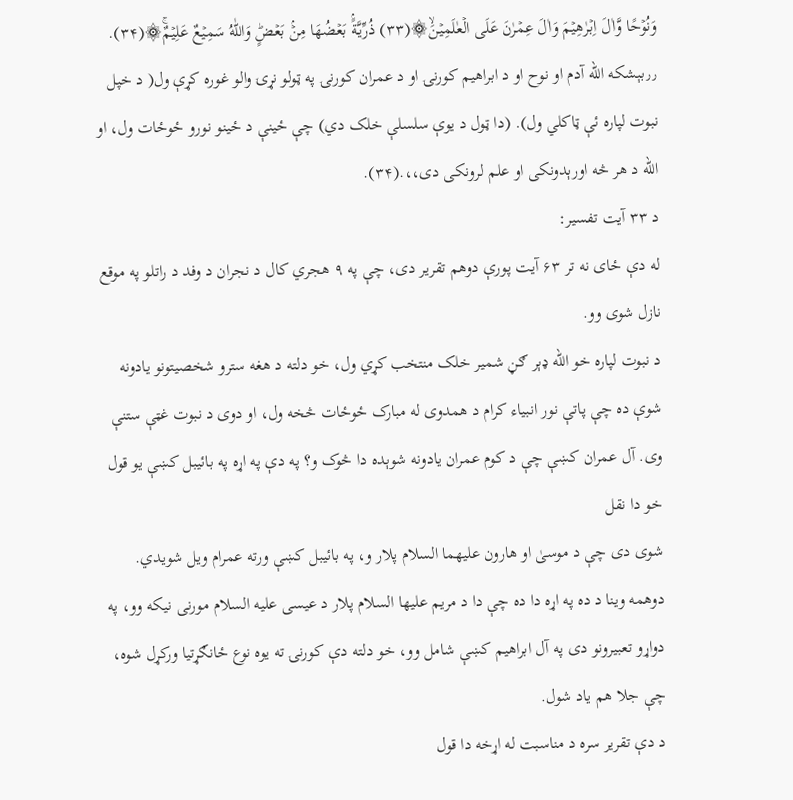وَنُوۡحًا وَّاٰلَ اِبۡرٰهِيۡمَ وَاٰلَ عِمۡرٰنَ عَلَى الۡعٰلَمِيۡنَۙ۞(۳۳) ذُرِّيَّةًۢ بَعۡضُهَا مِنۡۢ بَعۡضٍؕ وَاللّٰهُ سَمِيۡعٌ عَلِيۡمٌۚ۞(۳۴).
٫٫بېشکه الله آدم او نوح او د ابراهيم کورنۍ او د عمران کورنۍ په ټولو نړۍ والو غوره کړې ول( د خپل نبوت لپاره ئې ټاکلي ول). (دا ټول د يوې سلسلې خلک دي) چې ځينې د ځينو نورو ځوځات ول، او الله د هر څه اورېدونکی او علم لرونکی دی،،.(۳۴).
د ۳۳ آيت تفسير:
له دې ځای نه تر ۶۳ آيت پورې دوهم تقرير دی، چې په ۹ هجري کال د نجران د وفد د راتلو په موقع نازل شوی وو.
د نبوت لپاره خو الله ډېر ګڼ شمیر خلک منتخب کړي ول، خو دلته د هغه سترو شخصيتونو يادونه شوې ده چې پاتې نور انبياء کرام د همدوی له مبارک ځوځات څخه ول، او دوی د نبوت غټې ستنې وی. آل عمران کښې چې د کوم عمران يادونه شوېده دا څوک و؟ په دې په اړه په بائيبل کښې يو قول خو دا نقل
شوی دی چې د موسیٰ او هارون عليهما السلام پلار و، په بائيبل کښې ورته عمرام ويل شويدي. دوهمه وينا د ده په اړه دا ده چې دا د مريم عليها السلام پلار د عيسی عليه السلام مورنی نيکه وو، په دواړو تعبيرونو دی په آل ابراهيم کښې شامل وو، خو دلته دې کورنۍ ته يوه نوع ځانګړتيا ورکړل شوه، چې جلا هم ياد شول.
د دې تقرير سره د مناسبت له اړخه دا قول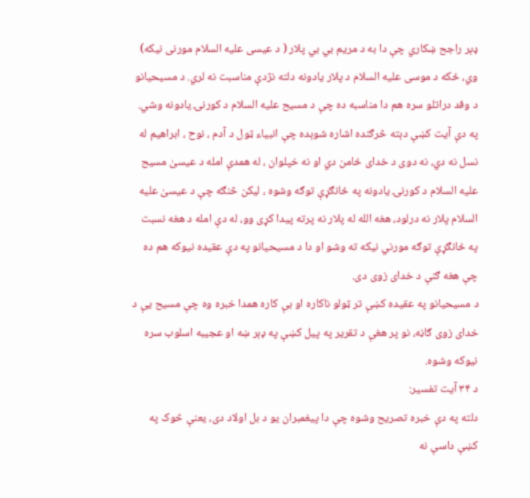ډېر راجح ښکاري چې دا به د مريم بي بي پلار ( د عيسی عليه السلام مورنی نيکه) وي، ځکه د موسی عليه السلام د پلار يادونه دلته نژدې مناسبت نه لري. د مسيحيانو د وفد دراتلو سره هم دا مناسبه ده چې د مسيح علیه السلام د کورنۍ يادونه وشي.
په دې آيت کښې دېته څرګنده اشاره شوېده چې انبياء ټول د آدم ، نوح ، ابراهيم له نسل نه دي، نه دوی د خدای ځامن دي او نه خپلوان ، له همدې امله د عيسیٰ مسيح علیه السلام د کورنۍ يادونه په ځانګړې توګه وشوه ، ليکن څنګه چې د عيسیٰ عليه السلام پلار نه درلود، هغه الله له پلار نه پرته پيدا کړی وو، له دې امله د هغه نسبت په ځانګړې توګه مورني نيکه ته وشو او دا د مسيحيانو په دې عقيده نيوکه هم ده چې هغه ګنې د خدای زوی دی.
د مسيحيانو په عقيده کښې تر ټولو ناکاره او بې کاره همدا خبره وه چې مسيح يې د خدای زوی ګاڼه، نو پر هغې د تقرير په پيل کښې په ډېر ښه او عجيبه اسلوب سره نيوکه وشوه.
د ۳۴ آيت تفسير:
دلته په دې خبره تصريح وشوه چې دا پيغمبران يو د بل اولاد دی، يعنې څوک په کښې داسې نه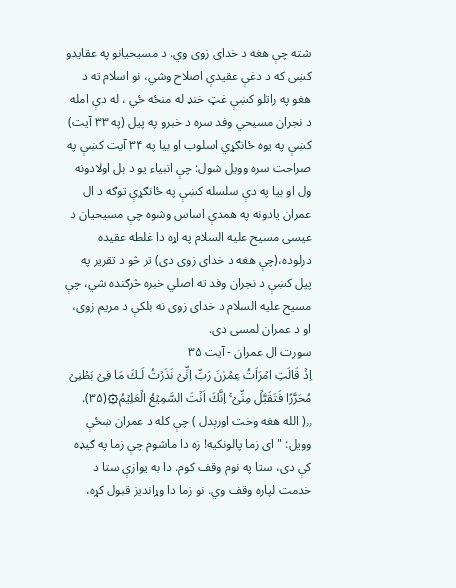شته چې هغه د خدای زوی وي. د مسيحيانو په عقايدو کښی که د دغې عقيدې اصلاح وشي، نو اسلام ته د هغو په راتلو کښې غټ خنډ له منځه ځي ، له دې امله د نجران مسيحي وفد سره د خبرو په پيل (په ۳۳ آيت)
کښې په يوه ځانګړي اسلوب او بيا په ۳۴ آيت کښې په صراحت سره وويل شول: چې انبياء يو د بل اولادونه ول او بيا په دې سلسله کښې په ځانګړې توګه د ال عمران يادونه په همدې اساس وشوه چې مسيحيان د عيسی مسيح عليه السلام په اړه دا غلطه عقيده درلوده،(چې هغه د خدای زوی دی) تر څو د تقرير په پيل کښې د نجران وفد ته اصلي خبره څرګنده شي، چې مسيح عليه السلام د خدای زوی نه بلکې د مريم زوی، او د عمران لمسی دی.
سورت ال عمران - آيت ۳۵
اِذۡ قَالَتِ امۡرَاَتُ عِمۡرٰنَ رَبِّ اِنِّىۡ نَذَرۡتُ لَـكَ مَا فِىۡ بَطۡنِىۡ مُحَرَّرًا فَتَقَبَّلۡ مِنِّىۡ ۚ اِنَّكَ اَنۡتَ السَّمِيۡعُ الۡعَلِيۡمُ۞(۳۵).
٫٫( الله هغه وخت اورېدل ) چې کله د عمران ښځې وویل: "ای زما پالونکيه! زه دا ماشوم چې زما په ګیډه کې دی، ستا په نوم وقف کوم. دا به یوازې ستا د خدمت لپاره وقف وي. نو زما دا وړاندیز قبول کړه،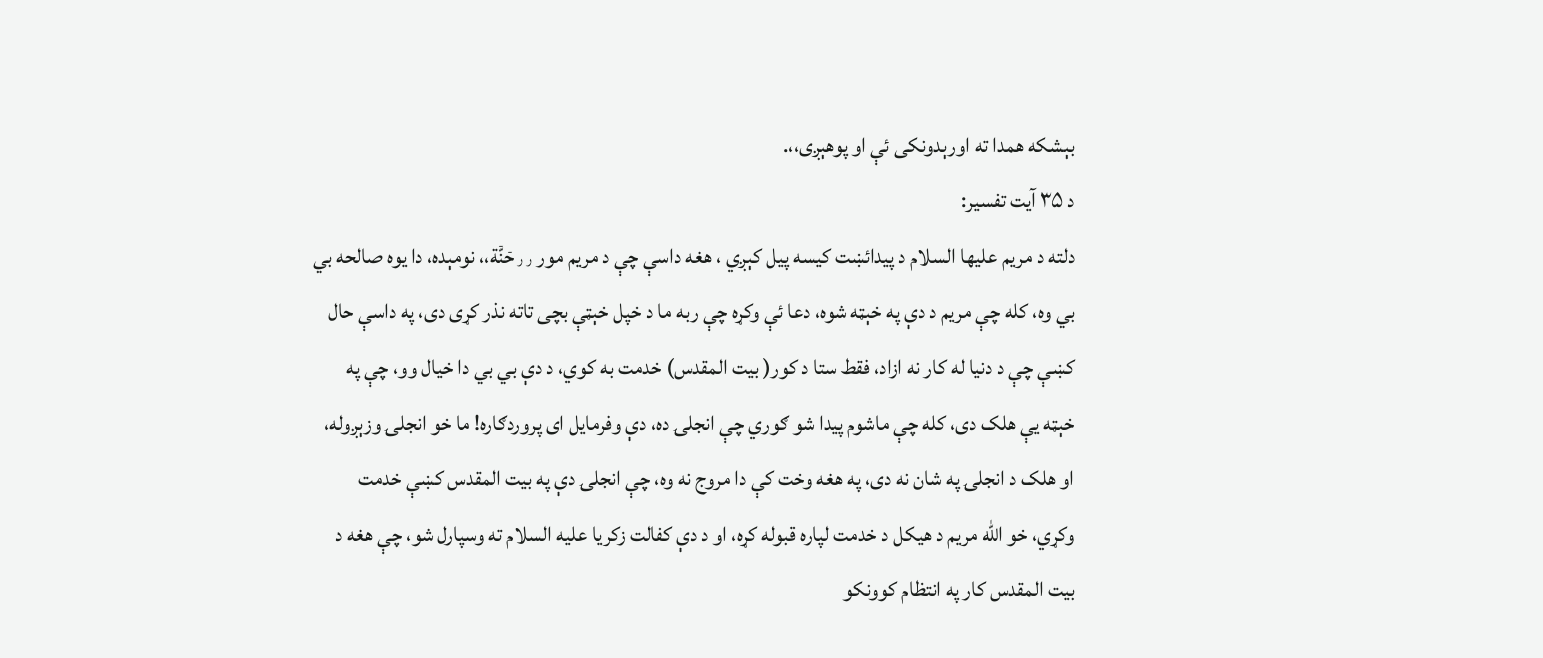بېشکه همدا ته اورېدونکی ئې او پوهېږی،،.
د ۳۵ آيت تفسير:
دلته د مريم عليها السلام د پيدائښت کيسه پيل کېږي ، هغه داسې چې د مريم مور ٫٫حٙنّٙة،، نومېده، دا يوه صالحه بي بي وه، کله چې مريم د دې په خېټه شوه، دعا ئې وکړه چې ربه ما د خپل خېټې بچی تاته نذر کړی دی، په داسې حال کښې چې د دنيا له کار نه ازاد، فقط ستا د کور( بيت المقدس) خدمت به کوي، د دې بي بي دا خيال وو، چې په خېټه يې هلک دی، کله چې ماشوم پيدا شو ګوري چې انجلۍ ده، دې وفرمايل ای پروردګاره! ما خو انجلۍ وزېږوله، او هلک د انجلۍ په شان نه دی، په هغه وخت کې دا مروج نه وه، چې انجلۍ دې په بيت المقدس کښې خدمت وکړي، خو الله مريم د هيکل د خدمت لپاره قبوله کړه، او د دې کفالت زکريا عليه السلام ته وسپارل شو، چې هغه د بيت المقدس کار په انتظام کوونکو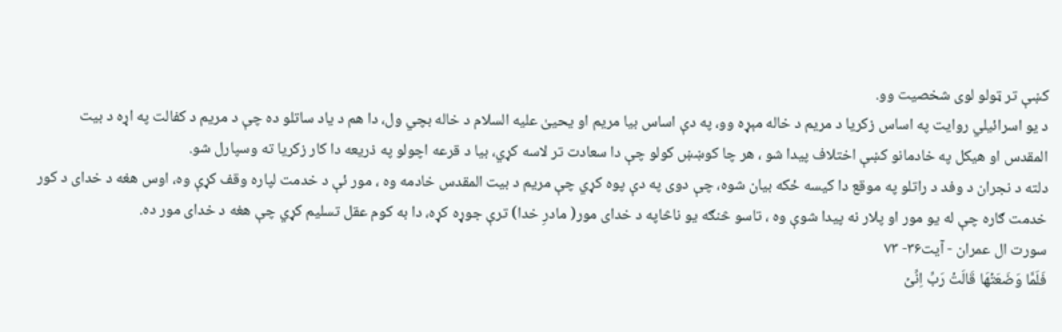کښې تر ټولو لوی شخصيت وو.
د يو اسرائيلي روايت په اساس زکريا د مريم د خاله مېړه وو، په دې اساس بيا مريم او يحيیٰ عليه السلام د خاله بچي ول، دا هم د ياد ساتلو ده چې د مريم د کفالت په اړه د بيت المقدس او هيکل په خادمانو کښې اختلاف پيدا شو ، هر چا کوښښ کولو چې دا سعادت تر لاسه کړي، بيا د قرعه اچولو په ذريعه دا کار زکريا ته وسپارل شو.
دلته د نجران د وفد د راتلو په موقع دا کيسه ځکه بيان شوه، چې دوی په دې پوه کړي چې مريم د بيت المقدس خادمه وه ، مور ئې د خدمت لپاره وقف کړې وه، اوس هغه د خدای د کور خدمت ګاره چې له يو مور او پلار نه پيدا شوې وه ، تاسو څنګه يو ناڅاپه د خدای مور( مادرِ خدا) ترې جوړه کړه، دا به کوم عقل تسليم کړي چې هغه د خدای مور ده.
سورت ال عمران - آيت۳۶- ۷۳
فَلَمَّا وَضَعَتۡهَا قَالَتۡ رَبِّ اِنِّىۡ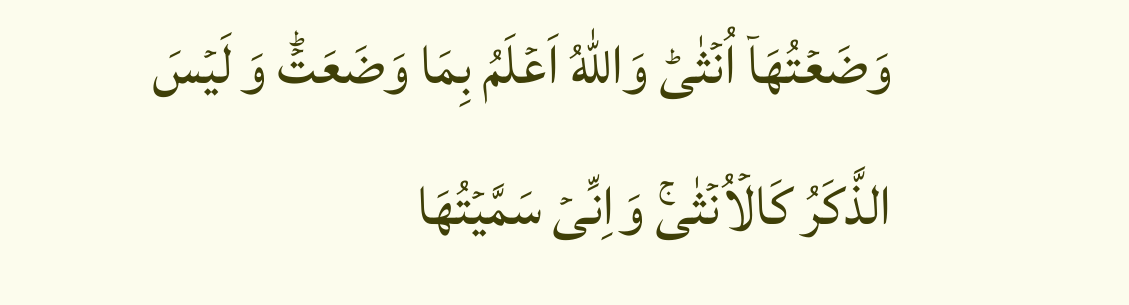وَضَعۡتُهَاۤ اُنۡثٰىؕ وَاللّٰهُ اَعۡلَمُ بِمَا وَضَعَتۡؕ وَ لَيۡسَ الذَّكَرُ كَالۡاُنۡثٰىۚ وَاِنِّىۡ سَمَّيۡتُهَا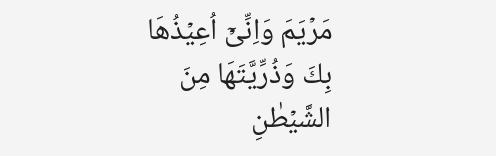مَرۡيَمَ وَاِنِّىۡۤ اُعِيۡذُهَا بِكَ وَذُرِّيَّتَهَا مِنَ الشَّيۡطٰنِ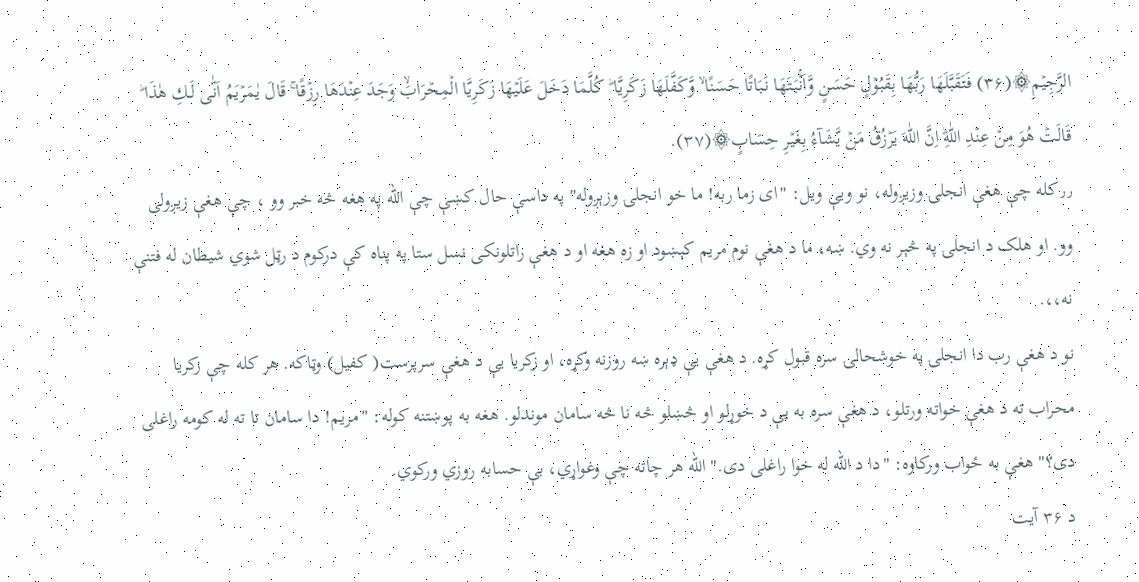الرَّجِيۡمِ۞(۳۶) فَتَقَبَّلَهَا رَبُّهَا بِقَبُوۡلٍ حَسَنٍ وَّاَنۡۢبَتَهَا نَبَاتًا حَسَنًا ۙ وَّكَفَّلَهَا زَكَرِيَّا ؕ كُلَّمَا دَخَلَ عَلَيۡهَا زَكَرِيَّا الۡمِحۡرَابَۙ وَجَدَ عِنۡدَهَا رِزۡقًا ۚ قَالَ يٰمَرۡيَمُ اَنّٰى لَـكِ هٰذَا ؕ قَالَتۡ هُوَ مِنۡ عِنۡدِ اللّٰهِؕ اِنَّ اللّٰهَ يَرۡزُقُ مَنۡ يَّشَآءُ بِغَيۡرِ حِسَابٍ۞(۳۷).
٫٫کله چې هغې انجلۍ وزیږوله، نو ویې ویل: "ای زما ربه! ما خو انجلۍ وزېږوله" په داسې حال کښې چې الله په هغه څه خبر وو ، چې هغې زیږولی وو. او هلک د انجلۍ په څېر نه وي. ښه، ما د هغې نوم مریم کېښود او زه هغه او د هغې راتلونکی نسل ستا په پناه کې درکوم د رټل شوي شیطان له فتنې نه،،.
نو د هغې رب دا انجلۍ په خوشحالۍ سره قبول کړه. د هغې يې ډېره ښه روزنه وکړه، او زکریا يې د هغې سرپرست( کفيل) وټاکه. هر کله چې زکریا محراب ته د هغې خواته ورتلو، د هغې سره به يې د خوړلو او څښلو څه نا څه سامان موندلو. هغه به پوښتنه کوله: "مریم! دا سامان تا ته له کومه راغلی دی؟" هغې به ځواب ورکاوه: "دا د الله له خوا راغلی دی." الله هر چاته چې وغواړي، بې حسابه روزي ورکوي.
د ۳۶ آيت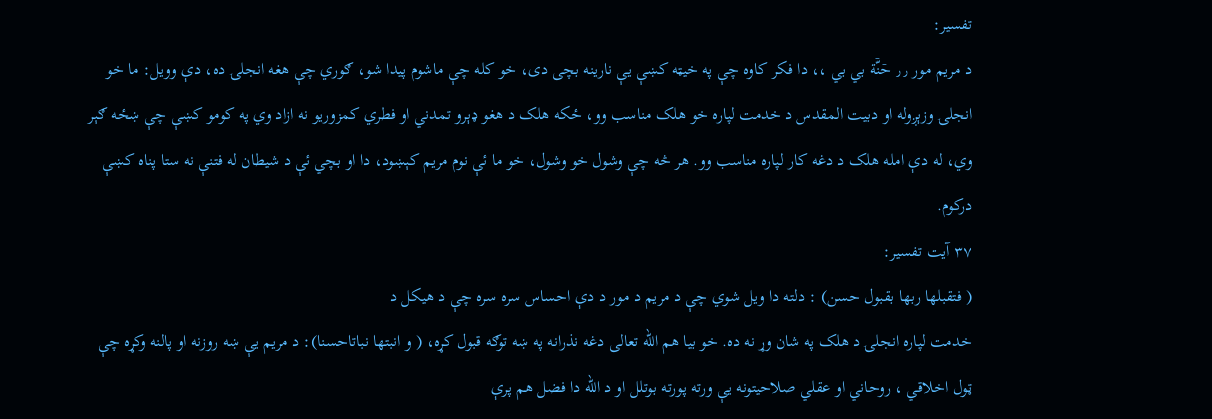تفسير:
د مريم مور ٫٫ حٙنّٙة بي بي ،، دا فکر کاوه چې په خيټه کښې يې نارينه بچی دی، خو کله چې ماشوم پيدا شو، ګوري چې هغه انجلۍ ده، دې وويل: ما خو انجلۍ وزېږوله او دبيت المقدس د خدمت لپاره خو هلک مناسب وو، ځکه هلک د هغو ډېرو تمدني او فطري کمزوریو نه ازاد وي په کومو کښې چې ښځه ګېر وي، له دې امله هلک د دغه کار لپاره مناسب وو. هر څه چې وشول خو وشول، خو ما ئې نوم مریم کېښود، دا او بچي ئې د شیطان له فتنې نه ستا پناه کښې درکوم.
۳۷ آيت تفسير:
( فتقبلها ربها بقبول حسن) : دلته دا ويل شوي چې د مريم د مور د دې احساس سره سره چې د هيکل د
خدمت لپاره انجلۍ د هلک په شان وړ نه ده. خو بيا هم الله تعالی دغه نذرانه په ښه توګه قبول کړه، ( و انبتها نباتاحسنا): د مريم يې ښه روزنه او پالنه وکړه چې ټول اخلاقي ، روحاني او عقلي صلاحيتونه يې ورته پورته بوتلل او د الله دا فضل هم پرې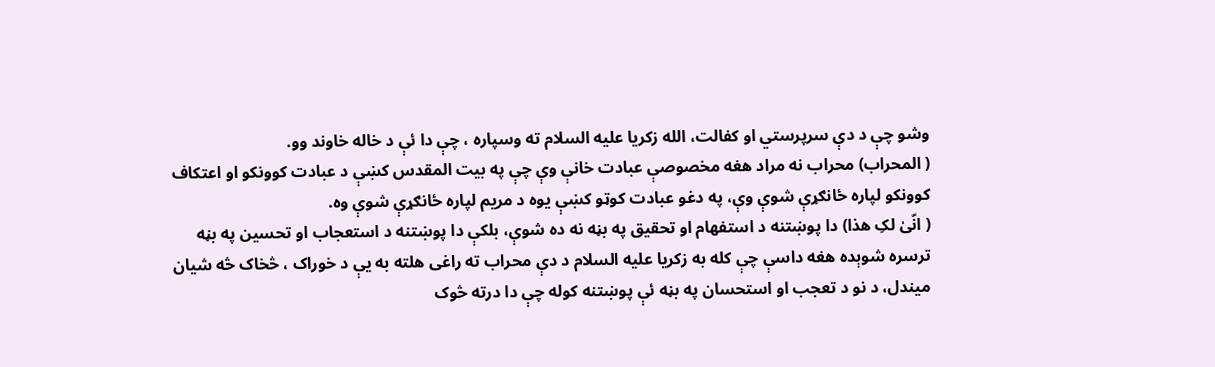وشو چې د دې سرپرستي او کفالت، الله زکريا عليه السلام ته وسپاره ، چې دا ئې د خاله خاوند وو.
( المحراب) محراب نه مراد هغه مخصوصې عبادت خانې وې چې په بيت المقدس کښې د عبادت کوونکو او اعتکاف کوونکو لپاره ځانګړې شوې وې، په دغو عبادت کوټو کښې يوه د مريم لپاره ځانګړې شوې وه.
( انّیٰ لکِ هذا) دا پوښتنه د استفهام او تحقيق په بڼه نه ده شوې، بلکې دا پوښتنه د استعجاب او تحسين په بڼه ترسره شوېده هغه داسې چې کله به زکريا عليه السلام د دې محراب ته راغی هلته به يې د خوراک ، څخاک څه شيان ميندل، د نو د تعجب او استحسان په بڼه ئې پوښتنه کوله چې دا درته څوک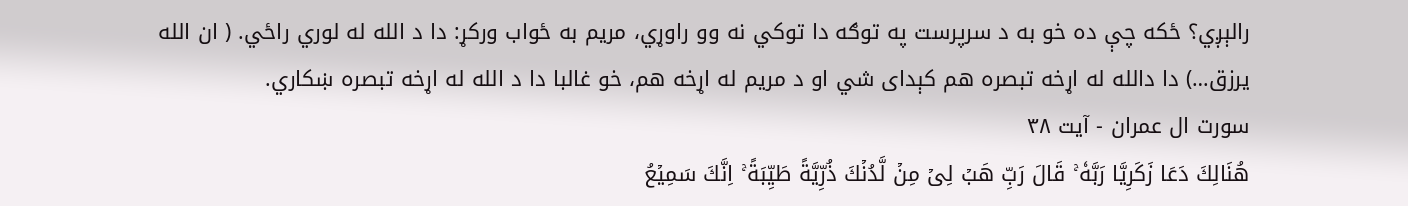رالېږي؟ ځکه چې ده خو به د سرپرست په توګه دا توکي نه وو راوړي، مريم به ځواب ورکړ: دا د الله له لوري راځي. ( ان الله يرزق…) دا دالله له اړخه تبصره هم کېدای شي او د مريم له اړخه هم، خو غالبا دا د الله له اړخه تبصره ښکاري.
سورت ال عمران - آيت ۳۸
هُنَالِكَ دَعَا زَكَرِيَّا رَبَّهٗ ۚ قَالَ رَبِّ هَبۡ لِىۡ مِنۡ لَّدُنۡكَ ذُرِّيَّةً طَيِّبَةً ۚ اِنَّكَ سَمِيۡعُ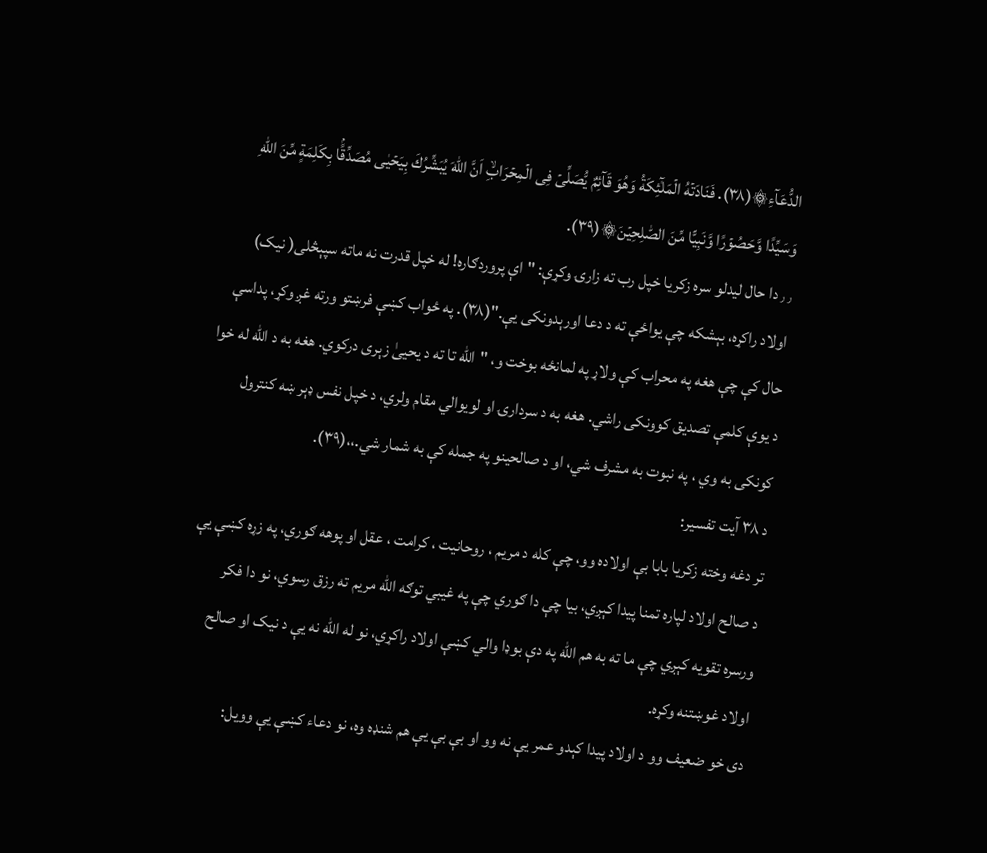الدُّعَآءِ۞(۳۸). فَنَادَتۡهُ الۡمَلٰٓئِكَةُ وَهُوَ قَآئِمٌ يُّصَلِّىۡ فِى الۡمِحۡرَابِۙ اَنَّ اللّٰهَ يُبَشِّرُكَ بِيَحۡيٰى مُصَدِّقًۢا بِكَلِمَةٍ مِّنَ اللّٰهِ وَسَيِّدًا وَّحَصُوۡرًا وَّنَبِيًّا مِّنَ الصّٰلِحِيۡنَ۞(۳۹).
٫٫دا حال لیدلو سره زکریا خپل رب ته زارۍ وکړې: "اې پروردګاره! له خپل قدرت نه ماته سپېڅلی( نيک) اولاد راکړه، بېشکه چې یواځې ته د دعا اورېدونکی یې."(۳۸). په ځواب کښې فرښتو ورته غږ وکړ، پداسې حال کې چې هغه په محراب کې ولاړ په لمانځه بوخت و، "الله تا ته د یحییٰ زېری درکوي. هغه به د الله له خوا د یوې کلمې تصديق کوونکی راشي. هغه به د سردارۍ او لویوالي مقام ولري، د خپل نفس ډېر ښه کنترول کونکی به وي ، په نبوت به مشرف شي، او د صالحینو په جمله کې به شمار شي.،،(۳۹).
د ۳۸ آيت تفسير:
تر دغه وخته زکريا بابا بې اولاده وو، چې کله د مريم ، روحانيت ، کرامت ، عقل او پوهه ګوري، په زړه کښې يې د صالح اولاد لپاره تمنا پيدا کېږي، بيا چې دا ګوري چې په غيبي توګه الله مريم ته رزق رسوي، نو دا فکر ورسره تقويه کېږي چې ما ته به هم الله په دې بوډا والي کښې اولاد راکړي، نو له الله نه يې د نيک او صالح اولاد غوښتنه وکړه.
دی خو ضعيف وو د اولاد پيدا کېدو عمر يې نه وو او بې بې يې هم شنډه وه، نو دعاء کښې يې وويل: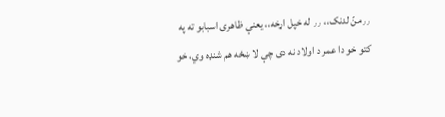٫٫منّ لدنک،، ٫٫ له خپل اړخه،، يعنې ظاهری اسبابو ته په کتو خو دا عمر د اولاد نه دی چې لا ښځه هم شنډه وي، خو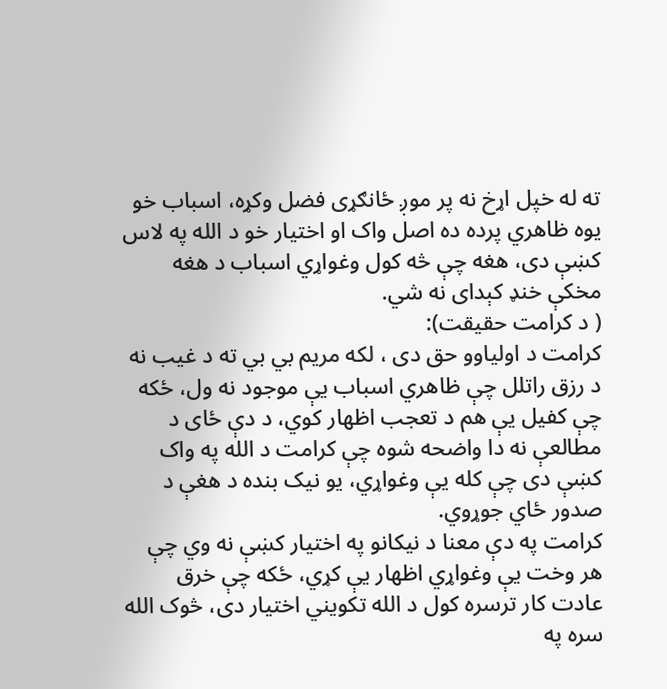ته له خپل اړخ نه پر موږ ځانګړی فضل وکړه، اسباب خو يوه ظاهري پرده ده اصل واک او اختيار خو د الله په لاس کښې دی، هغه چې څه کول وغواړي اسباب د هغه مخکې خنډ کېدای نه شي.
( د کرامت حقيقت):
کرامت د اولياوو حق دی ، لکه مريم بي بي ته د غيب نه د رزق راتلل چې ظاهري اسباب يې موجود نه ول، ځکه چې کفيل يې هم د تعجب اظهار کوي، د دې ځای د مطالعې نه دا واضحه شوه چې کرامت د الله په واک کښې دی چې کله يې وغواړي، يو نيک بنده د هغې د صدور ځاي جوړوي.
کرامت په دې معنا د نيکانو په اختيار کښې نه وي چې هر وخت يې وغواړي اظهار يې کړي، ځکه چې خرق عادت کار ترسره کول د الله تکويني اختيار دی، څوک الله سره په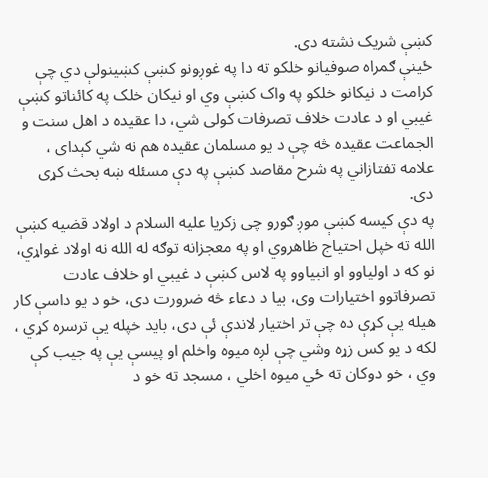کښې شريک نشته دی.
ځينې ګمراه صوفیانو خلکو ته دا په غوږونو کښې کښینولې دي چې کرامت د نيکانو خلکو په واک کښې وي او نيکان خلک په کائناتو کښې غيبي او د عادت خلاف تصرفات کولی شي، دا عقيده د اهل سنت و الجماعت عقيده څه چې د يو مسلمان عقيده هم نه شي کېدای ، علامه تفتازاني په شرح مقاصد کښې په دې مسئله ښه بحث کړی دی.
په دې کيسه کښې موږ ګورو چی زکريا عليه السلام د اولاد قضيه کښې الله ته خپل احتیاج ظاهروي او په معجزانه توګه له الله نه اولاد غواړي، نو که د اولياوو او انبياوو په لاس کښې د غيبي او خلاف عادت تصرفاتوو اختيارات وی، بيا د دعاء څه ضرورت دی، خو د يو داسې کار هيله يې کړې ده چې تر اختيار لاندې ئې دی، بايد خپله يې ترسره کړي ، لکه د يو کس زړه وشي چې لږه ميوه واخلم او پيسې يې په جيب کې وي ، خو دوکان ته ځي ميوه اخلي ، مسجد ته خو د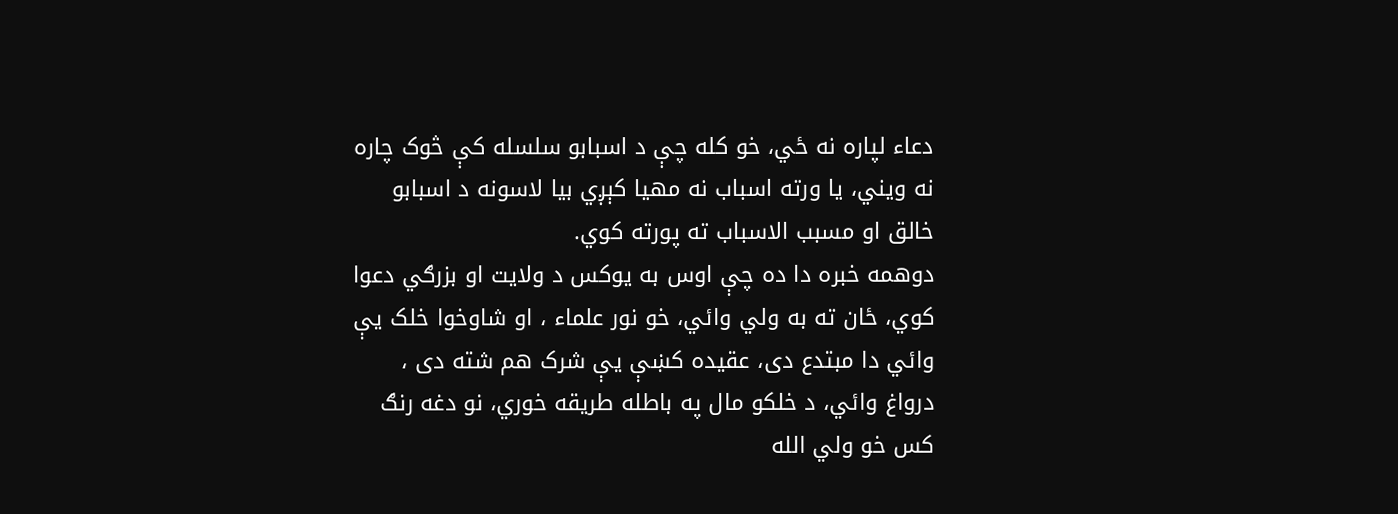دعاء لپاره نه ځي، خو کله چې د اسبابو سلسله کې څوک چاره نه ويني، يا ورته اسباب نه مهيا کېږي بيا لاسونه د اسبابو خالق او مسبب الاسباب ته پورته کوي.
دوهمه خبره دا ده چې اوس به يوکس د ولايت او بزرګي دعوا کوي، ځان ته به ولي وائي، خو نور علماء ، او شاوخوا خلک يې وائي دا مبتدع دی، عقيده کښې يې شرک هم شته دی ، درواغ وائي، د خلکو مال په باطله طريقه خوري، نو دغه رنګ کس خو ولي الله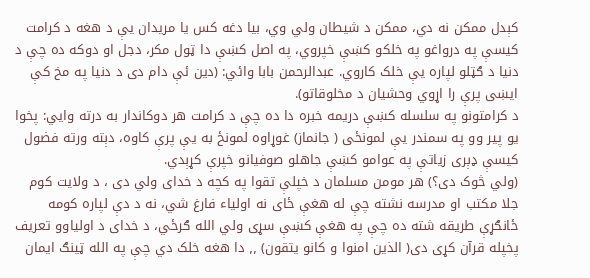کېدل ممکن نه دي، ممکن د شيطان ولي وي، بيا دغه کس يا مريدان يې د هغه د کرامت کيسې په درواغو په خلکو کښې خپروي، په اصل کښې دا ټول مکر، دجل او دوکه ده چې د دنيا د ګټلو لپاره يې خلک کاروي. عبدالرحمن بابا وائي: (دين ئې دام دی د دنيا په مخ کې ايښی پرې را اړوي وحشيان د مخلوقاتو).
د کرامتونو په سلسله کښې دريمه خبره دا ده چې د کرامت هر دوکاندار به درته وايي: پخوا يو پير وو په سمندر يې لمونځی ( جانماز) غوړاوه لمونځ به يې پرې کاوه، دېته ورته فضول کيسې ډېری زياتې په عوامو کښې جاهلو صوفيانو خپرې کړېدي.
(ولي څوک دی؟) هر مومن مسلمان د خپلې تقوا په کچه د خدای ولي دی ، د ولايت کوم جلا مکتب او مدرسه نشته چې له هغې ځای نه اولياء فارغ شي، نه د دې لپاره کومه ځانګړې طريقه شته ده چې په هغې کښې سړی ولي الله ګرځي، د خدای د اولياوو تعريف پخپله قرآن کړی دی( الذين امنوا و کانو يتقون) ٫٫ دا هغه خلک دي چې په الله ټينګ ايمان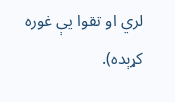لري او تقوا يې غوره کړېده).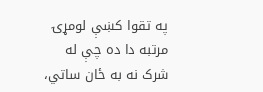په تقوا کښې لومړۍ مرتبه دا ده چې له شرک نه به ځان ساتي،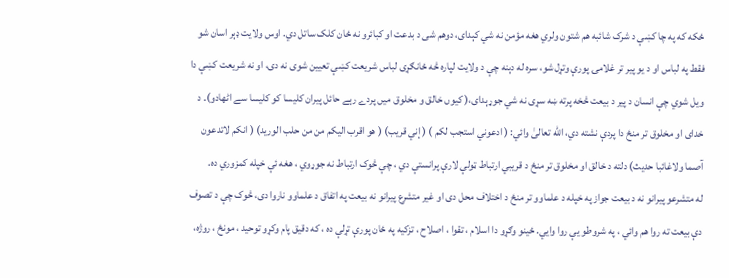ځکه که په چا کښې د شرک شائبه هم شتون ولري هغه مؤمن نه شي کېدای، دوهم شی د بدعت او کبائرو نه ځان کلک ساتل دي. اوس ولايت ډېر اسان شو فقط په لباس او د يو پير تر غلامۍ پورې وتړل شو، سره له دېنه چې د ولايت لپاره څه ځانګړی لباس شريعت کښې تعيين شوی نه دی، او نه شريعت کښې دا ويل شوي چې انسان د پير د بيعت څخه پرته ښه سړی نه شي جوړېدای،( کیوں خالق و مخلوق میں پردے رہے حائل پیران کلیسا کو کلیسا سے اٹھادو)۔ د خدای او مخلوق تر منځ دا پردې نشته دي، الله تعالیٰ وائي: ( ادعوني استجب لکم ) ( إني قريب) ( هو اقرب اليکم من من حلب الوريد) ( انکم لاتدعون آصما ولاغائبا حديث) دلته د خالق او مخلوق تر منځ د قريبي ارتباط ټولې لارې پرانستې دي ، چې څوک ارتباط نه جوړوي ، هغه ئې خپله کمزوري ده.
له متشرعو پيرانو نه د بيعت جواز په خپله د علماوو تر منځ د اختلاف محل دی او غير متشرع پيرانو نه بيعت په اتفاق د علماوو ناروا دی، څوک چې د تصوف دې بيعت ته روا هم وائي ، په شروطو يې روا وايي. ځينو وګړو دا اسلام ، تقوا ، اصلاح ، تزکيه په ځان پورې تړلې ده ، که دقيق پام وکړو توحيد ، مونځ ، روژه،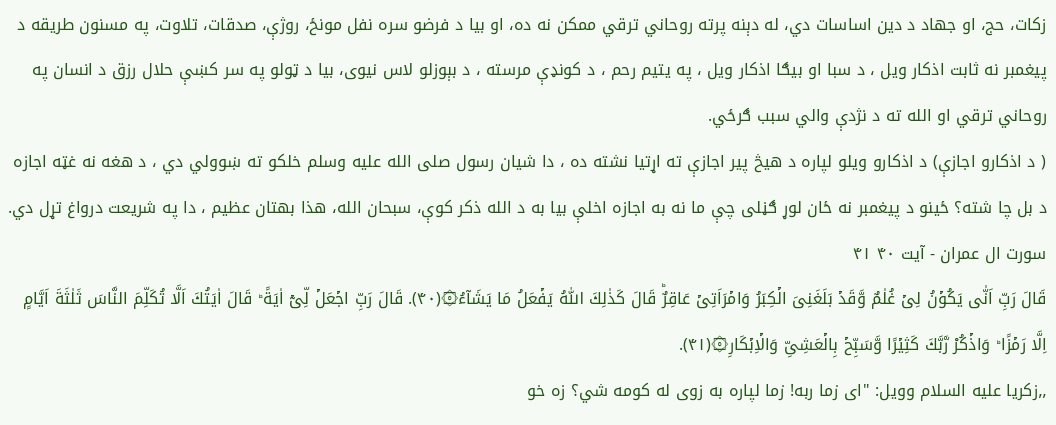زکات، حج، او جهاد د دين اساسات دي، له دېنه پرته روحاني ترقي ممکن نه ده، او بيا د فرضو سره نفل مونځ، روژې، صدقات، تلاوت، په مسنون طريقه د پيغمبر نه ثابت اذکار ويل ، د سبا او بيګا اذکار ويل ، په يتيم رحم ، د کونډې مرسته ، د بېوزلو لاس نيوی، بيا د ټولو په سر کښې حلال رزق د انسان په روحاني ترقي او الله ته د نژدې والي سبب ګرځي.
( د اذکارو اجازې) د اذکارو ويلو لپاره د هيڅ پير اجازې ته اړتيا نشته ده ، دا شيان رسول صلى الله عليه وسلم خلکو ته ښوولي دي ، د هغه نه غټه اجازه د بل چا شته؟ ځينو د پيغمبر نه ځان لوړ ګڼلی چې ما نه به اجازه اخلې بيا به د الله ذکر کوې، سبحان الله، هذا بهتان عظيم ، دا په شريعت درواغ تړل دي.
سورت ال عمران - آيت ۴۰ ۴۱
قَالَ رَبِّ اَنّٰى يَكُوۡنُ لِىۡ غُلٰمٌ وَّقَدۡ بَلَغَنِىَ الۡكِبَرُ وَامۡرَاَتِىۡ عَاقِرٌؕ قَالَ كَذٰلِكَ اللّٰهُ يَفۡعَلُ مَا يَشَآءُ۞(۴۰). قَالَ رَبِّ اجۡعَلۡ لِّىۡۤ اٰيَةً ؕ قَالَ اٰيَتُكَ اَلَّا تُكَلِّمَ النَّاسَ ثَلٰثَةَ اَيَّامٍ اِلَّا رَمۡزًا ؕ وَاذۡكُرْ رَّبَّكَ كَثِيۡرًا وَّسَبِّحۡ بِالۡعَشِىِّ وَالۡاِبۡكَارِ۞(۴۱).
٫٫زکریا علیه السلام وویل: "ای زما ربه! زما لپاره به زوی له کومه شي؟ زه خو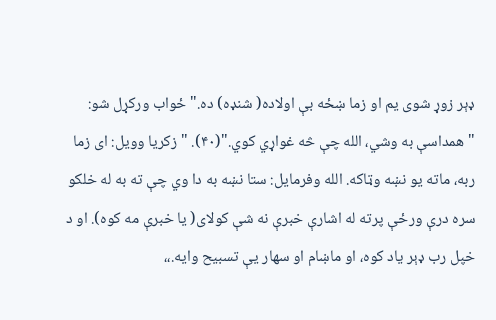ډېر زوړ شوی یم او زما ښځه بې اولاده( شنډه) ده." ځواب ورکړل شو: "همداسې به وشي، الله چې څه غواړي کوي."(۴۰). "زکريا وویل: ای زما ربه، ماته یو نښه وټاکه. الله وفرمایل: ستا نښه به دا وي چې ته به له خلکو سره درې ورځې پرته له اشارې خبرې نه شې کولای( يا خبرې مه کوه). او د خپل رب ډېر یاد کوه، او ماښام او سهار یې تسبیح وایه.،،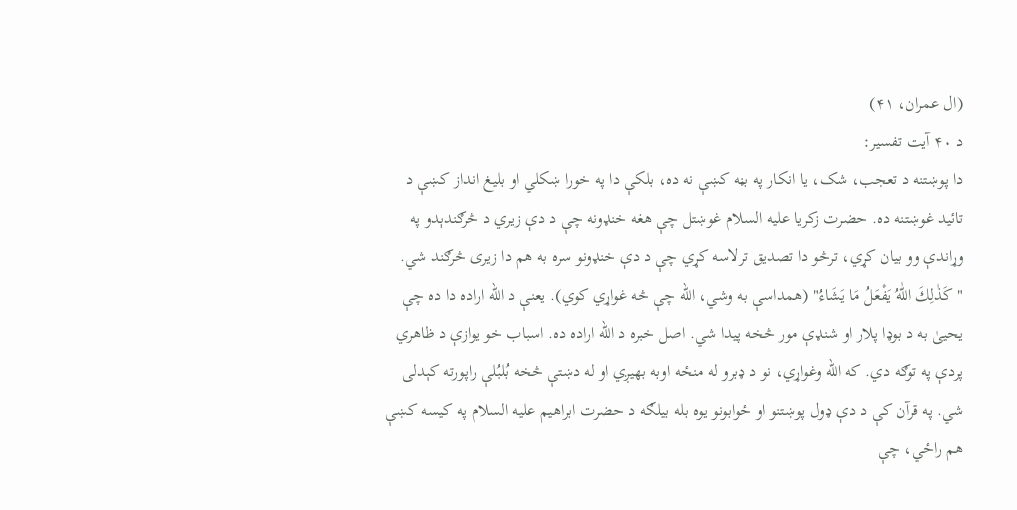(ال عمران، ۴۱)
د ۴۰ آيت تفسير:
دا پوښتنه د تعجب، شک، یا انکار په بڼه کښې نه ده، بلکې دا په خورا ښکلي او بلیغ انداز کښې د تائید غوښتنه ده. حضرت زکریا علیه السلام غوښتل چې هغه خنډونه چې د دې زیري د څرګندېدو په وړاندې وو بیان کړي، ترڅو دا تصدیق ترلاسه کړي چې د دې خنډونو سره به هم دا زیری څرګند شي.
"كَذٰلِكَ اللّٰهُ يَفْعَلُ مَا يَشَاءُ" (همداسې به وشي، الله چې څه غواړي کوي). یعنې د الله اراده دا ده چې یحییٰ به د بوډا پلار او شنډې مور څخه پیدا شي. اصل خبره د الله اراده ده. اسباب خو یوازې د ظاهري پردې په توګه دي. که الله وغواړي، نو د ډبرو له منځه اوبه بهیږي او له دښتې څخه بُلبُلې راپورته کېدلی شي. په قرآن کې د دې ډول پوښتنو او ځوابونو یوه بله بیلګه د حضرت ابراهیم علیه السلام په کیسه کښې هم راځي، چې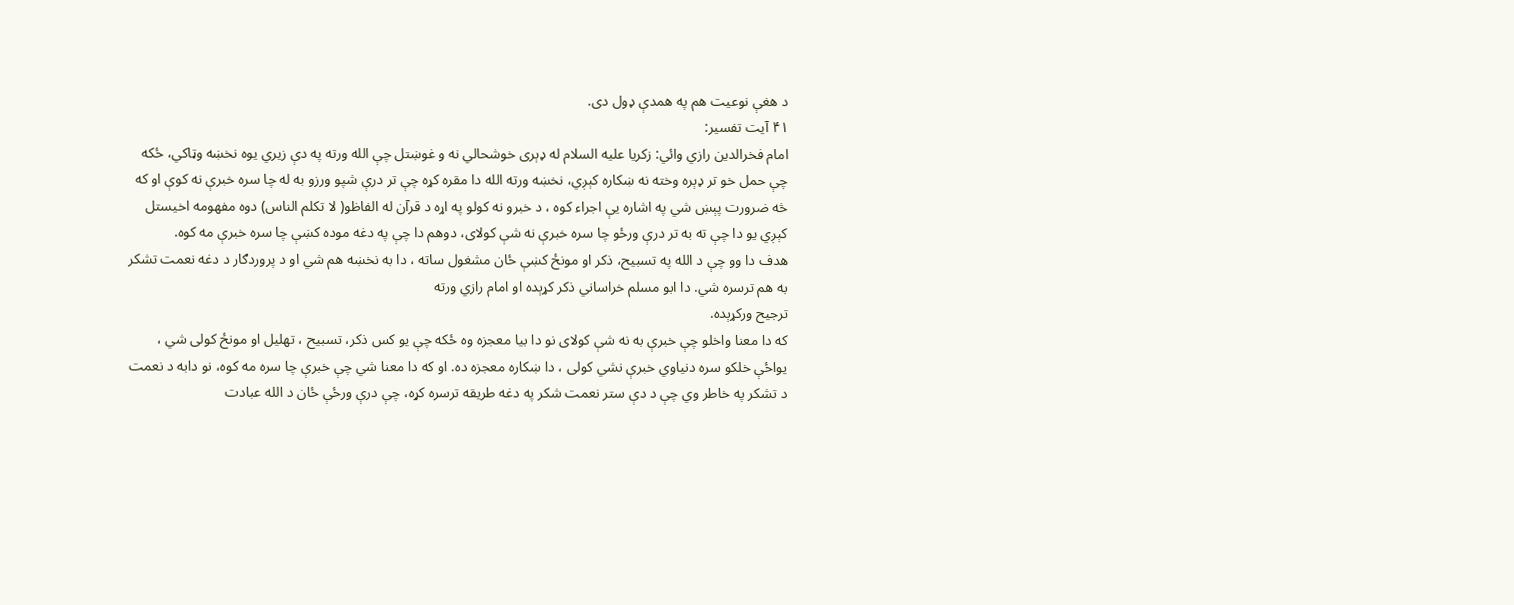د هغې نوعیت هم په همدې ډول دی.
۴۱ آيت تفسير:
امام فخرالدین رازي وائي: زکريا عليه السلام له ډېری خوشحالي نه و غوښتل چې الله ورته په دې زيري يوه نخښه وټاکي، ځکه چې حمل خو تر ډېره وخته نه ښکاره کېږي، نخښه ورته الله دا مقره کړه چې تر درې شپو ورزو به له چا سره خبرې نه کوې او که څه ضرورت پېښ شي په اشاره يې اجراء کوه ، د خبرو نه کولو په اړه د قرآن له الفاظو( لا تکلم الناس) دوه مفهومه اخيستل کېږي يو دا چې ته به تر درې ورځو چا سره خبرې نه شې کولای، دوهم دا چې په دغه موده کښې چا سره خبرې مه کوه.
هدف دا وو چې د الله په تسبيح، ذکر او مونځ کښې ځان مشغول ساته ، دا به نخښه هم شي او د پروردګار د دغه نعمت تشکر به هم ترسره شي. دا ابو مسلم خراساني ذکر کړېده او امام رازي ورته
ترجيح ورکړېده.
که دا معنا واخلو چې خبرې به نه شې کولای نو دا بيا معجزه وه ځکه چې يو کس ذکر، تسبيح ، تهليل او مونځ کولی شي ، يواځې خلکو سره دنياوي خبرې نشي کولی ، دا ښکاره معجزه ده. او که دا معنا شي چې خبرې چا سره مه کوه، نو دابه د نعمت د تشکر په خاطر وي چې د دې ستر نعمت شکر په دغه طريقه ترسره کړه، چې درې ورځې ځان د الله عبادت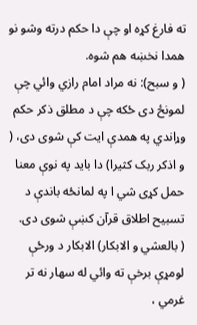ته فارغ کړه او چې دا حکم درته وشو نو همدا نخښه هم شوه.
( و سبح): نه مراد امام رازي وائي چې لمونځ دی ځکه چې د مطلق ذکر حکم وړاندي په همدې ايت کې شوی دی، ( و اذکر ربک کثيرا) دا بايد په نوې معنا حمل کړی شي ا په لمانځه باندې د تسبيح اطلاق قرآن کښې شوی دی.
( بالعشي و الابکار) الابکار د ورځې لومړې برخې ته وائي له سهار نه تر غرمي ،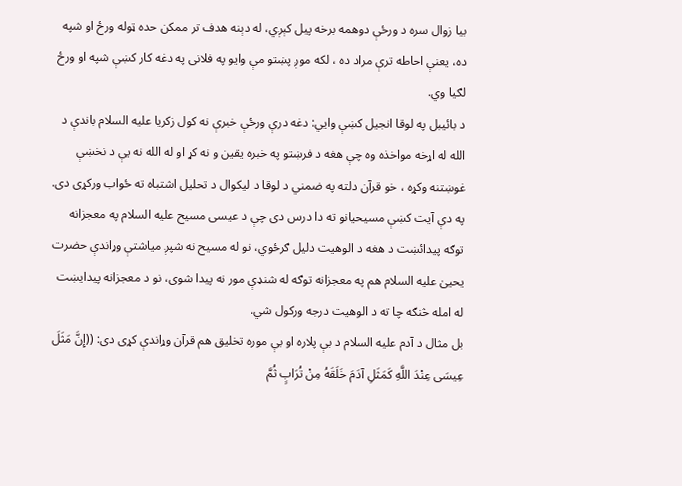بيا زوال سره د ورځې دوهمه برخه پيل کېږي، له دېنه هدف تر ممکن حده ټوله ورځ او شپه ده، يعنې احاطه ترې مراد ده ، لکه موږ پښتو مې وايو په فلانی په دغه کار کښې شپه او ورځ لګيا وي.
د بائيبل په لوقا انجيل کښې وايي: دغه درې ورځې خبرې نه کول زکريا عليه السلام باندې د الله له اړخه مواخذه وه چې هغه د فرښتو په خبره يقين و نه کړ او له الله نه يې د نخښې غوښتنه وکړه ، خو قرآن دلته په ضمني د لوقا د ليکوال د تحليل اشتباه ته ځواب ورکړی دی.
په دې آيت کښې مسيحيانو ته دا درس دی چې د عيسی مسيح عليه السلام په معجزانه توګه پيدائښت د هغه د الوهيت دليل ګرځوي، نو له مسيح نه شپږ مياشتې وړاندې حضرت يحيیٰ عليه السلام هم په معجزانه توګه له شنډې مور نه پيدا شوی، نو د معجزانه پيدايښت له امله څنګه چا ته د الوهيت درجه ورکول شي.
بل مثال د آدم علیه السلام د بې پلاره او بې موره تخليق هم قرآن وړاندې کړی دی: ((إِنَّ مَثَلَ عِيسَى عِنْدَ اللَّهِ كَمَثَلِ آدَمَ خَلَقَهُ مِنْ تُرَابٍ ثُمَّ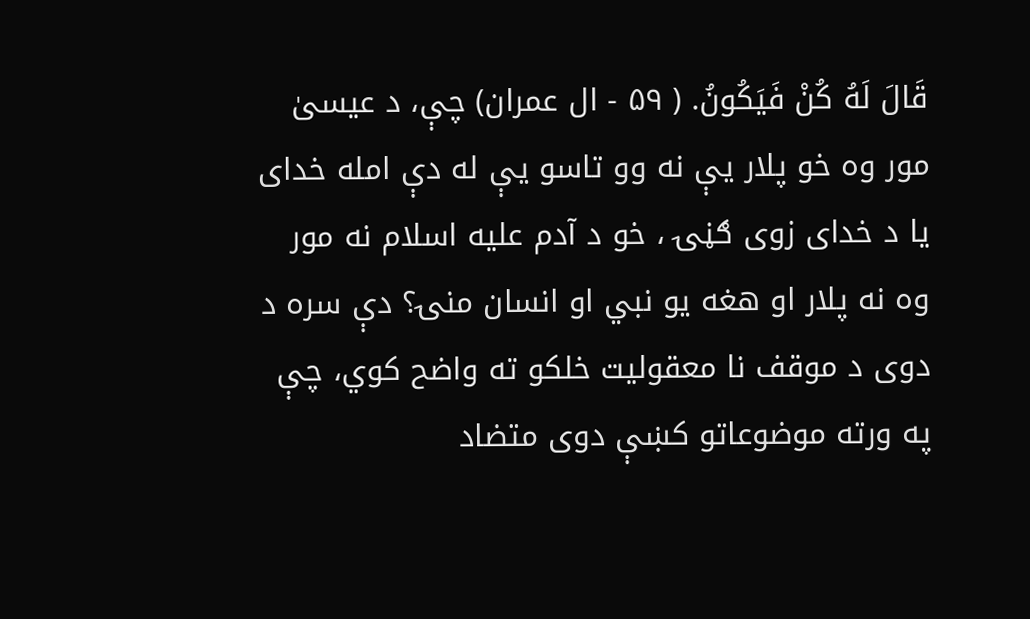قَالَ لَهُ كُنْ فَيَكُونُ. ( ۵۹ - ال عمران) چې، د عيسیٰ مور وه خو پلار يې نه وو تاسو يې له دې امله خدای يا د خدای زوی ګڼۍ ، خو د آدم عليه اسلام نه مور وه نه پلار او هغه يو نبي او انسان منۍ؟ دې سره د دوی د موقف نا معقوليت خلکو ته واضح کوي، چې په ورته موضوعاتو کښې دوی متضاد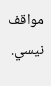مواقف نيسي.